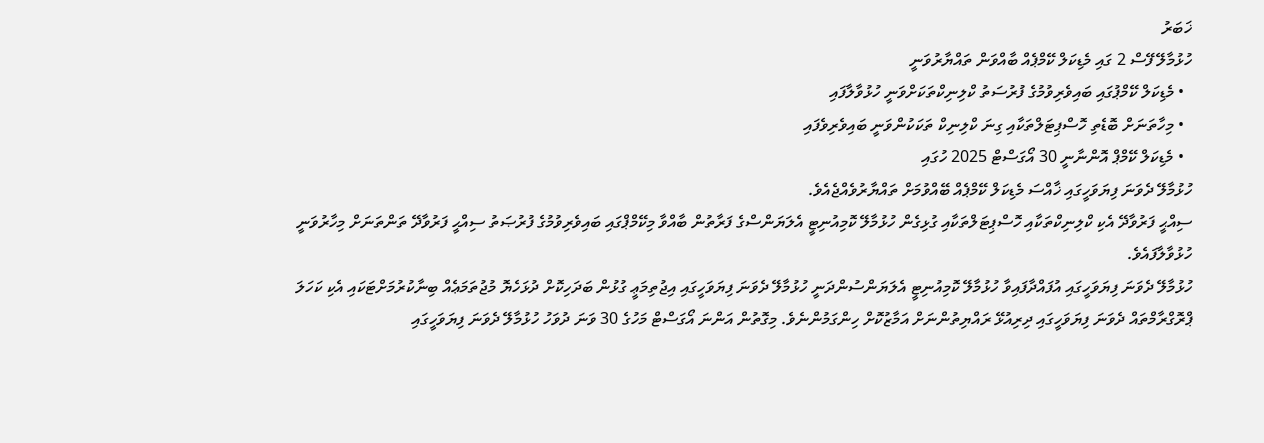ޚަބަރު
ހުޅުމާލޭ ފޭސް 2 ގައި މެޑިކަލް ކޭމްޕެއް ބާއްވަން ތައްޔާރުވަނީ
  • މެޑިކަލް ކޭމްޕުގައި ބައިވެރިވުމުގެ ފުރުސަތު ކްލިނިކްތަކަށްވަނީ ހުޅުވާލާފައި
  • މިހާތަނަށް ބޮޑެތި ހޮސްޕިޓަލްތަކާއި ގިނަ ކްލިނިކް ތަކަކުންވަނީ ބައިވެރިވެފައި
  • މެޑިކަލް ކޭމްޕް އޮންނާނީ 30 އޯގަސްޓް 2025 ހުގައި
ހުޅުމާލޭ ދެވަނަ ފިޔަވަހީގައި ޚާއްސަ މެޑިކަލް ކޭމްޕެއް ބޭއްވުމަށް ތައްޔާރުވެއްޖެއެވެ.
ސިއްޙީ ފަރުވާދޭ އެކި ކްލިނިކްތަކާއި ހޮސްޕިޓަލްތަކާއި ގުޅިގެން ހުޅުމާލޭ ކޮމިއުނިޓީ އެލަޔަންސްގެ ފަރާތުން ބާއްވާ މިކޭމްޕްގައި ބައިވެރިވުމުގެ ފުރުޞަތު ސިއްޙީ ފަރުވާދޭ ތަންތަނަށް މިހާރުވަނީ ހުޅުވާލާފައެވެ.
ހުޅުމާލޭ ދެވަނަ ފިޔަވަހީގައި އުފައްދާފައިވާ ހުޅުމާލޭ ކޮމިއުނިޓީ އެލަޔަންސުންދަނީ ހުޅުމާލޭ ދެވަނަ ފިޔަވަހީގައި އިޖުތިމަޢީ ގުޅުން ބަދަހިކޮށް ދުޅަހެޔޮ މުޖުތަމަޢެއް ބިނާކުރުމަށްޓަކައި އެކި ކަހަލަ ޕްރޮގްރާމްތައް ދެވަނަ ފިޔަވަހީގައި ދިރިއުޅޭ ރައްޔިތުންނަށް އަމާޒުކޮށް ހިންގަމުންނެވެ. މިގޮތުން އަންނަ އޯގަސްޓް މަހުގެ 30 ވަނަ ދުވަހު ހުޅުމާލޭ ދެވަނަ ފިޔަވަހީގައި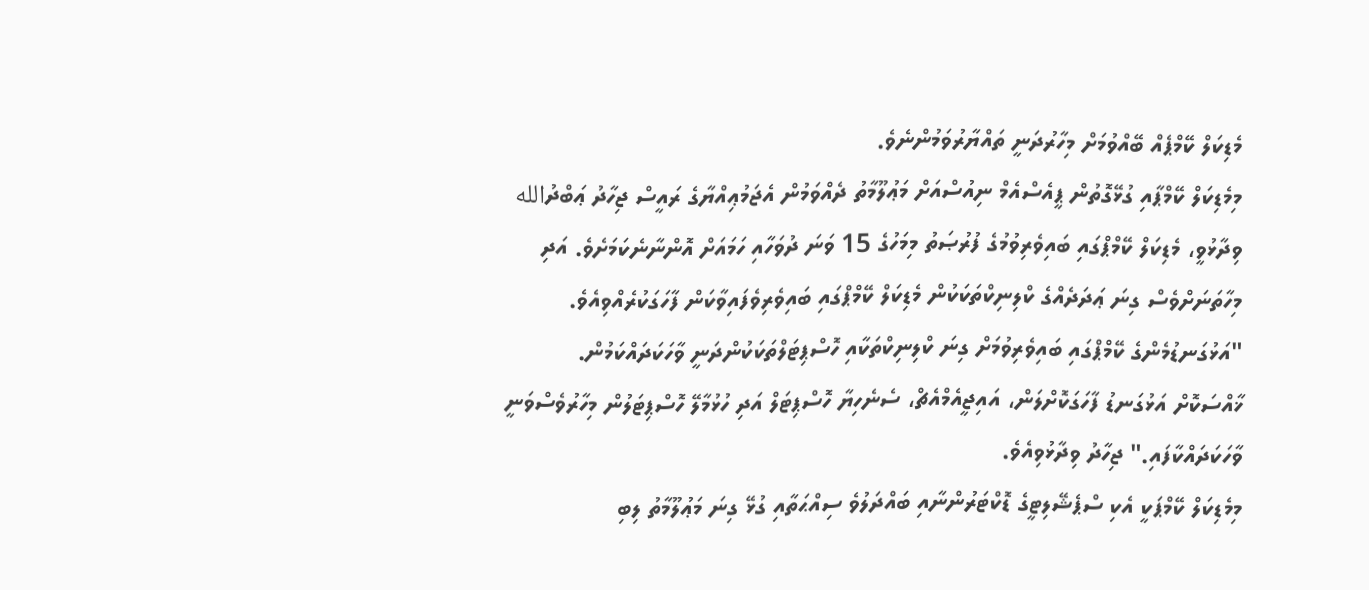މެޑިކަލް ކޭމްޕެއް ބޭއްވުމަށް މިހާރުދަނީ ތައްޔާރުވަމުންނެވެ.
މިމެޑިކަލް ކޭމްޕާއި ގުޅޭގޮތުން ޕީއެސްއެމް ނިއުސްއަށް މަޢުލޫމާތު ދެއްވަމުން އެޖަމުޢިއްޔާގެ ރައީސް ޖިހާދު ޢަބްދުالله ވިދާޅުވީ، މެޑިކަލް ކޭމްޕްގައި ބައިވެރިވުމުގެ ފުރުޞަތު މިމަހުގެ 15 ވަނަ ދުވަހާއި ހަމައަށް އޮންނާނެކަމަށެވެ. އަދި މިހާތަނަށްވެސް ގިނަ ޢަދަދެއްގެ ކްލިނިކްތަކަކުން މެޑިކަލް ކޭމްޕްގައި ބައިވެރިވެފައިވާކަން ފާހަގަކުރެއްވިއެވެ.
"އަޅުގަނޑުމެންގެ ކޭމްޕްގައި ބައިވެރިވުމަށް ގިނަ ކްލިނިކްތަކާއި ހޮސްޕިޓަލްތަކަކުންދަނީ ވާހަކަދައްކަމުން. ޚާއްސަކޮށް އަޅުގަނޑު ފާހަގަކޮށްލަން، އައިޖީއެމްއެޗް، ސެނެހިޔާ ހޮސްޕިޓަލް އަދި ހުޅުމާލޭ ހޮސްޕިޓަލުން މިހާރުވެސްވަނީ ވާހަކަދައްކާފައި." ޖިހާދު ވިދާޅުވިއެވެ.
މިމެޑިކަލް ކޭމްޕަކީ އެކި ސްޕެޝޭލިޓީގެ ޑޮކްޓަރުންނާއި ބައްދަލުވެ ސިއްޙަތާއި ގުޅޭ ގިނަ މަޢުލޫމާތު ލިބި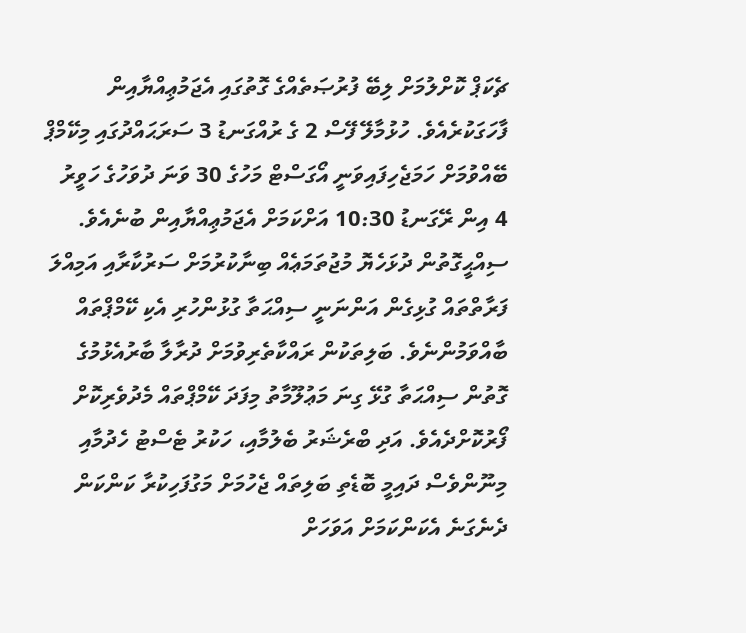ޗެކަޕް ކޮށްލުމަށް ލިބޭ ފުރުޞަތެއްގެ ގޮތުގައި އެޖަމުޢިއްޔާއިން ފާހަގަކުރެއެވެ. ހުޅުމާލޭ ފޭސް 2 ގެ ރުއްގަނޑު 3 ސަރަޙައްދުގައި މިކޭމްޕް ބޭއްވުމަށް ހަމަޖެހިފައިވަނީ އޯގަސްޓް މަހުގެ 30 ވަނަ ދުވަހުގެ ހަވީރު 4 އިން ރޭގަނޑު 10:30 އަށްކަމަށް އެޖަމުޢިއްޔާއިން ބުނެއެވެ.
ސިއްޙީގޮތުން ދުޅަހެޔޮ މުޖުތަމަޢެއް ބިނާކުރުމަށް ސަރުކާރާއި އަމިއްލަ ފަރާތްތައް ގުޅިގެން އަންނަނީ ސިއްޙަތާ ގުޅުންހުރި އެކި ކޭމްޕްތައް ބާއްވަމުންނެވެ. ބަލިތަކުން ރައްކާތެރިވުމަށް ދުރާލާ ބާރުއެޅުމުގެ ގޮތުން ސިއްޙަތާ ގުޅޭ ގިނަ މަޢުލޫމާތު މިފަދަ ކޭމްޕްތައް މެދުވެރިކޮށް ފޯރުކޮށްދެއެވެ. އަދި ބްރެޝަރު ބެލުމާއި، ހަކުރު ޓެސްޓު ހެދުމާއި މިނޫންވެސް ދައިމީ ބޮޑެތި ބަލިތައް ޖެހުމަށް މަގުފަހިކުރާ ކަންކަން ދެނެގަނެ އެކަންކަމަށް އަވަހަށް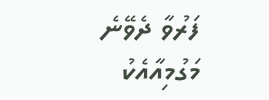ފަރުވާ ދެވޭނެ މަގުމިއާއެކު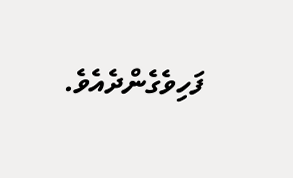ފަހިވެގެންދެއެވެ.